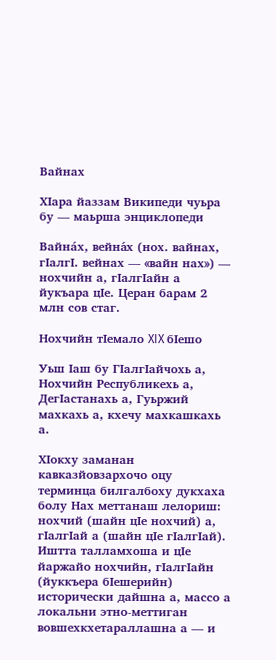Вайнах

ХӀара йаззам Википеди чуьра бу — маьрша энциклопеди

Вайна́х, вейна́х (нох. вайнах, гӀалгӀ. вейнах — «вайн нах») — нохчийн а, гӀалгӀайн а йукъара цӀе. Церан барам 2 млн сов стаг.

Нохчийн тӀемало XIX бӀешо

Уьш Ӏаш бу ГӀалгӀайчохь а, Нохчийн Республикехь а, ДегӀастанахь а, Гуьржий махкахь а, кхечу махкашкахь а.

ХӀокху заманан кавказйовзархочо оцу терминца билгалбоху дукхаха болу Нах меттанаш лелориш: нохчий (шайн цӀе нохчий) а, гӀалгӀай а (шайн цӀе гӀалгӀай). Иштта талламхоша и цӀе йаржайо нохчийн, гӀалгӀайн (йуккъера бӀешерийн) исторически дайшна а, массо а локальни этно-меттиган вовшехкхетараллашна а — и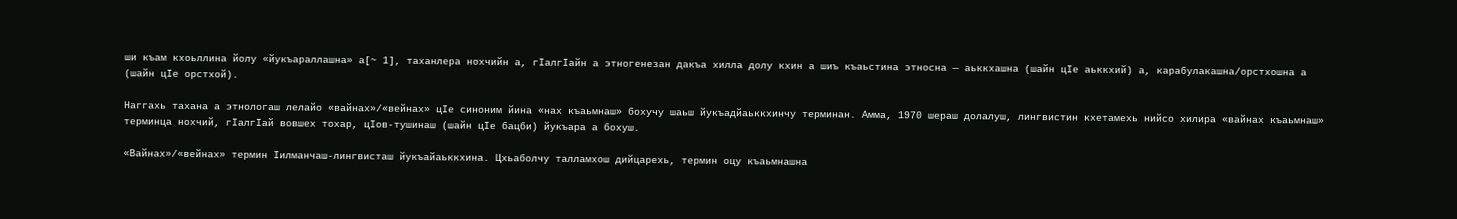ши къам кхоьллина йолу «йукъараллашна» а[~ 1], таханлера нохчийн а, гӀалгӀайн а этногенезан дакъа хилла долу кхин а шиъ къаьстина этносна — аьккхашна (шайн цӀе аьккхий) а, карабулакашна/орстхошна а (шайн цӀе орстхой).

Наггахь тахана а этнологаш лелайо «вайнах»/«вейнах» цӀе синоним йина «нах къаьмнаш» бохучу шаьш йукъадйаьккхинчу терминан. Амма, 1970 шераш долалуш, лингвистин кхетамехь нийсо хилира «вайнах къаьмнаш» терминца нохчий, гӀалгӀай вовшех тохар, цӀов-тушинаш (шайн цӀе бацби) йукъара а бохуш.

«Вайнах»/«вейнах» термин Ӏилманчаш-лингвисташ йукъайаьккхина. Цхьаболчу талламхош дийцарехь, термин оцу къаьмнашна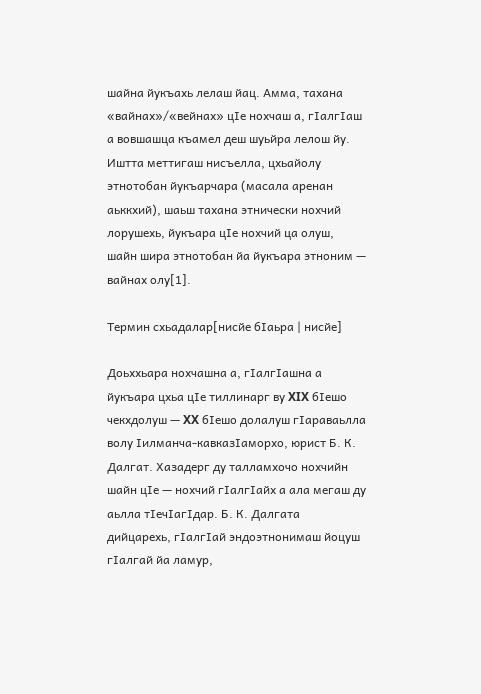шайна йукъахь лелаш йац. Амма, тахана «вайнах»/«вейнах» цӀе нохчаш а, гӀалгӀаш а вовшашца къамел деш шуьйра лелош йу. Иштта меттигаш нисъелла, цхьайолу этнотобан йукъарчара (масала аренан аьккхий), шаьш тахана этнически нохчий лорушехь, йукъара цӀе нохчий ца олуш, шайн шира этнотобан йа йукъара этноним — вайнах олу[1].

Термин схьадалар[нисйе бӀаьра | нисйе]

Доьххьара нохчашна а, гӀалгӀашна а йукъара цхьа цӀе тиллинарг ву XIX бӀешо чекхдолуш — XX бӀешо долалуш гӀараваьлла волу Ӏилманча-кавказӀаморхо, юрист Б. К. Далгат. Хазадерг ду талламхочо нохчийн шайн цӀе — нохчий гӀалгӀайх а ала мегаш ду аьлла тӀечӀагӀдар. Б. К. Далгата дийцарехь, гӀалгӀай эндоэтнонимаш йоцуш гӀалгай йа ламур,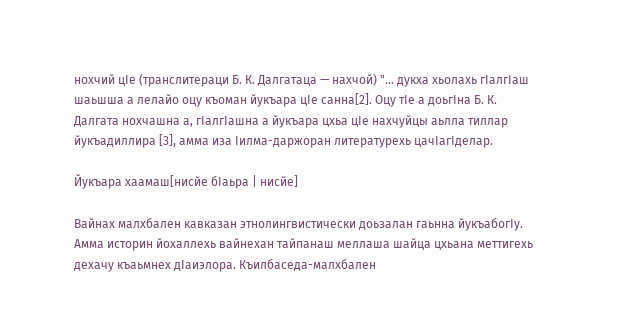нохчий цӀе (транслитераци Б. К. Далгатаца — нахчой) "… дукха хьолахь гӀалгӀаш шаьшша а лелайо оцу къоман йукъара цӀе санна[2]. Оцу тӀе а доьгӀна Б. К. Далгата нохчашна а, гӀалгӀашна а йукъара цхьа цӀе нахчуйцы аьлла тиллар йукъадиллира [3], амма иза Ӏилма-даржоран литературехь цачӀагӀделар.

Йукъара хаамаш[нисйе бӀаьра | нисйе]

Вайнах малхбален кавказан этнолингвистически доьзалан гаьнна йукъабогӀу. Амма историн йохаллехь вайнехан тайпанаш меллаша шайца цхьана меттигехь дехачу къаьмнех дӀаиэлора. Къилбаседа-малхбален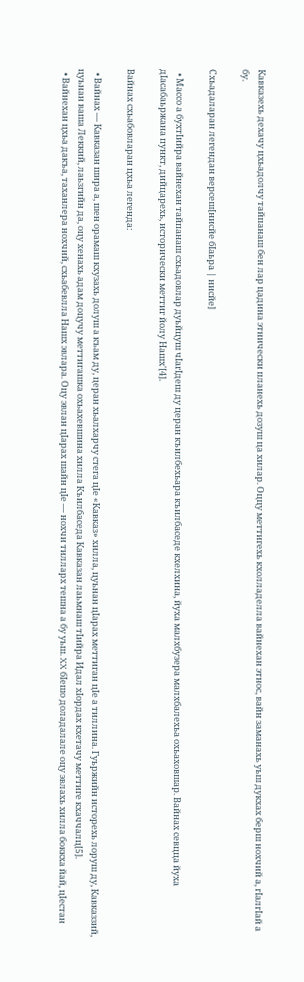Кавказехь дехачу цхьадолчу тайпанаш бен лар цадина этнически планехь дозуш ца хилар. Оццу меттигехь кхолладелла вайнехан этнос, вайн заманахь уьш дукхах берш нохчий а, гӀалгӀай а бу.

Схьадаларан легендан версеш[нисйе бӀаьра | нисйе]

  • Массо а бухтӀийра вайнехан тайпанаш схьадовлар дуьйцуш чӀагӀдеш ду церан къилбехьара къилбаседе кхелхина, йуха малхбузера малхбалехьа охьаховшар. Вайнах севцца йуха дӀасабаьржана пункт, дийцарехь, исторически меттиг йолу Нашх'[4].

Вайнах схьабовларан цхьа легенда:

  • Вайнах — Кавказан шира а, шен орамаш кхузахь долуш а къам ду, церан хьалхарчу стега цӀе «Кавказ» хилла, цуьнан цӀарах меттиган цӀе а тиллина. Гуьржийн исторехь лоруш ду, Кавказзий, цуьнан ваша Леккий, лаьзгийн да, оцу хенахь адам доцучу меттигашка охьахевшина хилла Къилбаседа Кавказан лаьмнаш тӀийра Идал хӀордах кхетачу меттиге кхаччалц[5].
  • Вайнехан цхьа дакъа, таханлера нохчий, схьабевлла Нашх эвлара. Оцу эвлан цӀарах шайн цӀе — нохчи тилларх тешна а бу уьш. XX бӀешо доладалале оцу эвлахь хилла боккха йай, цӀестан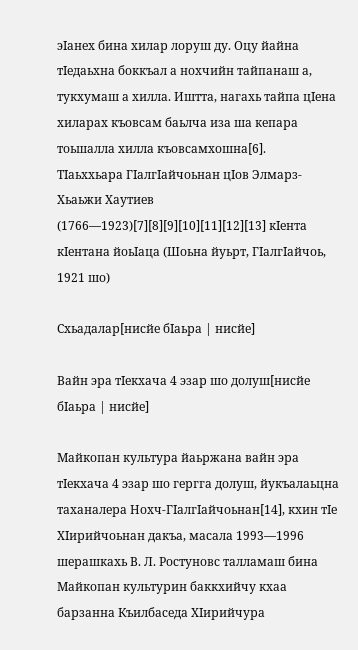эӀанех бина хилар лоруш ду. Оцу йайна тӀедаьхна боккъал а нохчийн тайпанаш а, тукхумаш а хилла. Иштта, нагахь тайпа цӀена хиларах къовсам баьлча иза ша кепара тоьшалла хилла къовсамхошна[6].
ТӀаьххьара ГӀалгӀайчоьнан цӀов Элмарз-Хьаьжи Хаутиев (1766—1923)[7][8][9][10][11][12][13] кӀента кӀентана йоьӀаца (Шоьна йуьрт, ГӀалгӀайчоь, 1921 шо)

Схьадалар[нисйе бӀаьра | нисйе]

Вайн эра тӀекхача 4 эзар шо долуш[нисйе бӀаьра | нисйе]

Майкопан культура йаьржана вайн эра тӀекхача 4 эзар шо гергга долуш, йукъалаьцна таханалера Нохч-ГӀалгӀайчоьнан[14], кхин тӀе ХӀирийчоьнан дакъа, масала 1993—1996 шерашкахь В. Л. Ростуновс талламаш бина Майкопан культурин баккхийчу кхаа барзанна Къилбаседа ХӀирийчура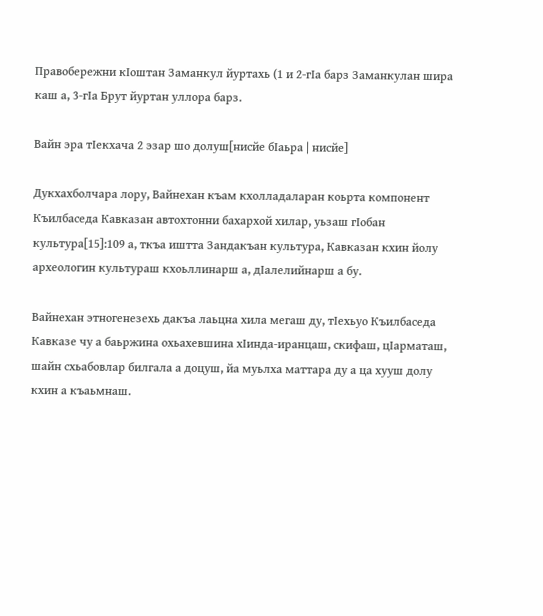Правобережни кӀоштан Заманкул йуртахь (1 и 2-гӀа барз Заманкулан шира каш а, 3-гӀа Брут йуртан уллора барз.

Вайн эра тӀекхача 2 эзар шо долуш[нисйе бӀаьра | нисйе]

Дукхахболчара лору, Вайнехан къам кхолладаларан коьрта компонент Къилбаседа Кавказан автохтонни бахархой хилар, уьзаш гӀобан культура[15]:109 а, ткъа иштта Зандакъан культура, Кавказан кхин йолу археологин культураш кхоьллинарш а, дӀалелийнарш а бу.

Вайнехан этногенезехь дакъа лаьцна хила мегаш ду, тӀехьуо Къилбаседа Кавказе чу а баьржина охьахевшина хӀинда-иранцаш, скифаш, цӀарматаш, шайн схьабовлар билгала а доцуш, йа муьлха маттара ду а ца хууш долу кхин а къаьмнаш.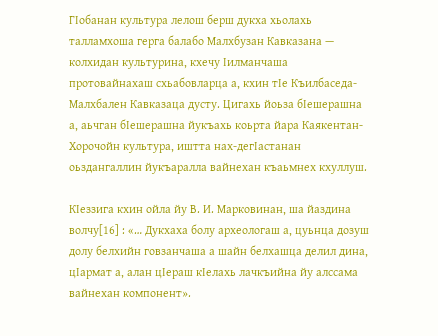ГӀобанан культура лелош берш дукха хьолахь талламхоша герга балабо Малхбузан Кавказана — колхидан культурина, кхечу Ӏилманчаша протовайнахаш схьабовларца а, кхин тӀе Къилбаседа-Малхбален Кавказаца дусту. Цигахь йоьза бӀешерашна а, аьчган бӀешерашна йукъахь коьрта йара Каякентан-Хорочойн культура, иштта нах-дегӀастанан оьздангаллин йукъаралла вайнехан къаьмнех кхуллуш.

КӀеззига кхин ойла йу В. И. Марковинан, ша йаздина волчу[16] : «… Дукхаха болу археологаш а, цуьнца дозуш долу белхийн говзанчаша а шайн белхашца делил дина, цӀармат а, алан цӀераш кӀелахь лачкъийна йу алссама вайнехан компонент».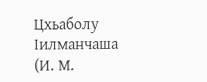Цхьаболу Ӏилманчаша (И. М.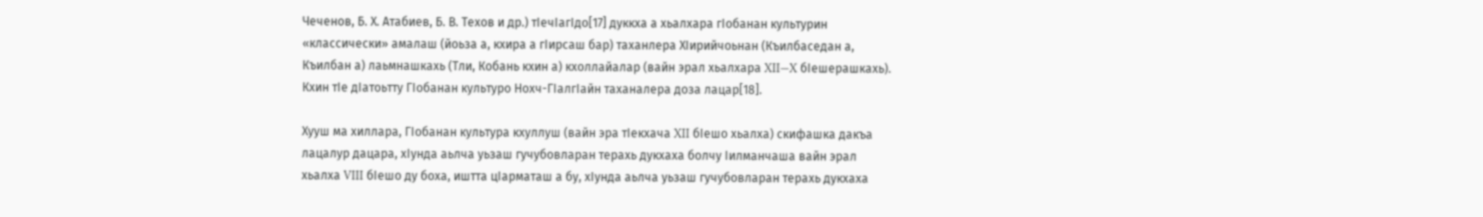Чеченов, Б. Х. Атабиев, Б. В. Техов и др.) тӀечӀагӀдо[17] дуккха а хьалхара гӀобанан культурин «классически» амалаш (йоьза а, кхира а гӀирсаш бар) таханлера ХӀирийчоьнан (Къилбаседан а, Къилбан а) лаьмнашкахь (Тли, Кобань кхин а) кхоллайалар (вайн эрал хьалхара XII—X бӀешерашкахь). Кхин тӀе дӀатоьтту ГӀобанан культуро Нохч-ГӀалгӀайн таханалера доза лацар[18].

Хууш ма хиллара, ГӀобанан культура кхуллуш (вайн эра тӀекхача XII бӀешо хьалха) скифашка дакъа лацалур дацара, хӀунда аьлча уьзаш гучубовларан терахь дукхаха болчу Ӏилманчаша вайн эрал хьалха VIII бӀешо ду боха, иштта цӀарматаш а бу, хӀунда аьлча уьзаш гучубовларан терахь дукхаха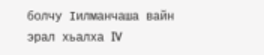болчу Ӏилманчаша вайн эрал хьалха IV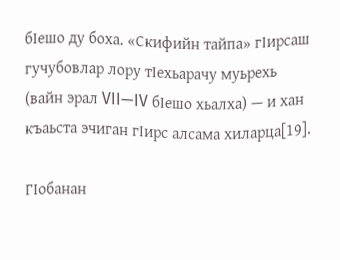бӀешо ду боха. «Скифийн тайпа» гӀирсаш гучубовлар лору тӀехьарачу муьрехь (вайн эрал VII—IV бӀешо хьалха) — и хан къаьста эчиган гӀирс алсама хиларца[19].

ГӀобанан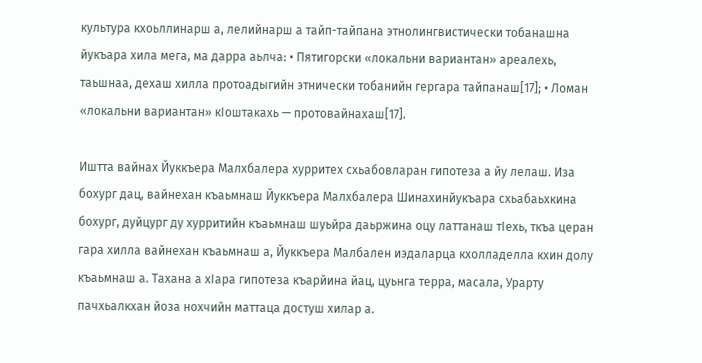культура кхоьллинарш а, лелийнарш а тайп-тайпана этнолингвистически тобанашна йукъара хила мега, ма дарра аьлча: • Пятигорски «локальни вариантан» ареалехь, таьшнаа, дехаш хилла протоадыгийн этнически тобанийн гергара тайпанаш[17]; • Ломан «локальни вариантан» кӀоштакахь — протовайнахаш[17].

Иштта вайнах Йуккъера Малхбалера хурритех схьабовларан гипотеза а йу лелаш. Иза бохург дац, вайнехан къаьмнаш Йуккъера Малхбалера Шинахинйукъара схьабаьхкина бохург, дуйцург ду хурритийн къаьмнаш шуьйра даьржина оцу латтанаш тӀехь, ткъа церан гара хилла вайнехан къаьмнаш а, Йуккъера Малбален иэдаларца кхолладелла кхин долу къаьмнаш а. Тахана а хӀара гипотеза къарйина йац, цуьнга терра, масала, Урарту пачхьалкхан йоза нохчийн маттаца достуш хилар а.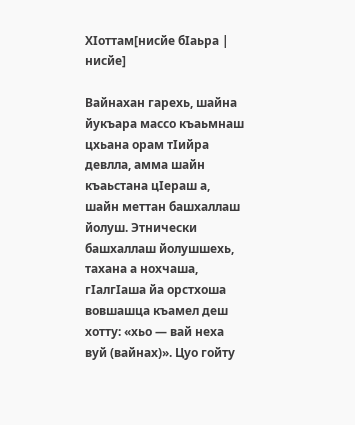ХӀоттам[нисйе бӀаьра | нисйе]

Вайнахан гарехь, шайна йукъара массо къаьмнаш цхьана орам тӀийра девлла, амма шайн къаьстана цӀераш а, шайн меттан башхаллаш йолуш. Этнически башхаллаш йолушшехь, тахана а нохчаша, гӀалгӀаша йа орстхоша вовшашца къамел деш хотту: «хьо — вай неха вуй (вайнах)». Цуо гойту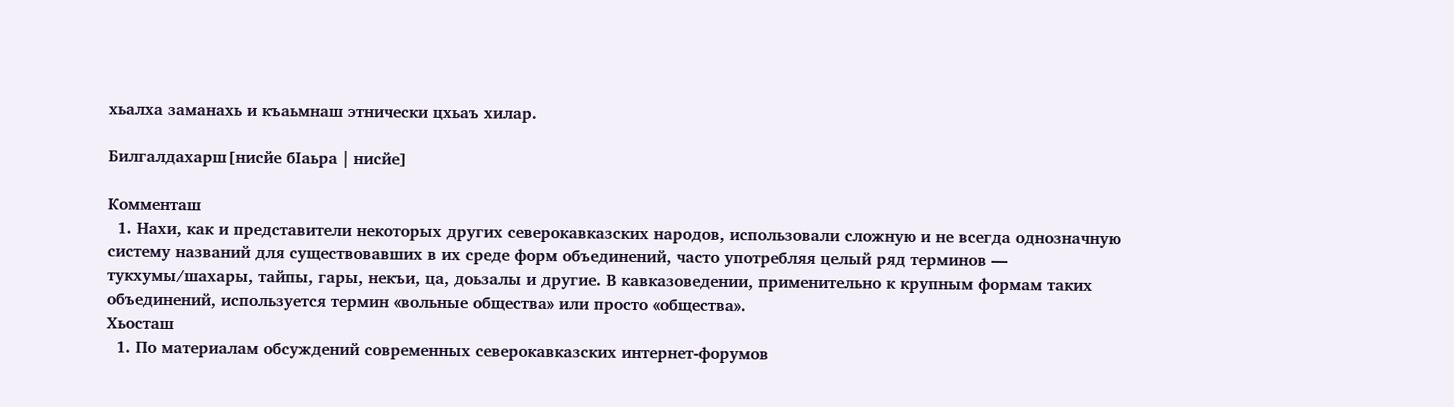хьалха заманахь и къаьмнаш этнически цхьаъ хилар.

Билгалдахарш[нисйе бӀаьра | нисйе]

Комменташ
  1. Нахи, как и представители некоторых других северокавказских народов, использовали сложную и не всегда однозначную систему названий для существовавших в их среде форм объединений, часто употребляя целый ряд терминов — тукхумы/шахары, тайпы, гары, некъи, ца, доьзалы и другие. В кавказоведении, применительно к крупным формам таких объединений, используется термин «вольные общества» или просто «общества».
Хьосташ
  1. По материалам обсуждений современных северокавказских интернет-форумов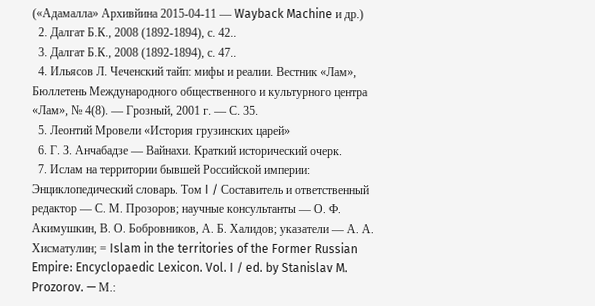(«Адамалла» Архивйина 2015-04-11 — Wayback Machine и др.)
  2. Далгат Б.К., 2008 (1892-1894), с. 42..
  3. Далгат Б.К., 2008 (1892-1894), с. 47..
  4. Ильясов Л. Чеченский тайп: мифы и реалии. Вестник «Лам», Бюллетень Международного общественного и культурного центра «Лам», № 4(8). — Грозный, 2001 г. — С. 35.
  5. Леонтий Мровели «История грузинских царей»
  6. Г. З. Анчабадзе — Вайнахи. Краткий исторический очерк.
  7. Ислам на территории бывшей Российской империи: Энциклопедический словарь. Том I / Составитель и ответственный редактор — С. М. Прозоров; научные консультанты — О. Ф. Акимушкин, В. О. Бобровников, А. Б. Халидов; указатели — А. А. Хисматулин; = Islam in the territories of the Former Russian Empire: Encyclopaedic Lexicon. Vol. I / ed. by Stanislav M. Prozorov. — М.: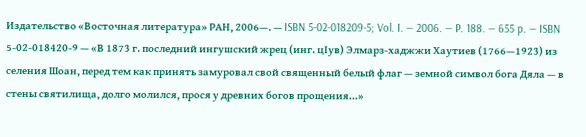Издательство «Восточная литература» РАН, 2006—. — ISBN 5-02-018209-5; Vol. I. — 2006. — P. 188. — 655 p. — ISBN 5-02-018420-9 — «В 1873 г. последний ингушский жрец (инг. цIув) Элмарз-хаджжи Хаутиев (1766—1923) из селения Шоан, перед тем как принять замуровал свой священный белый флаг — земной символ бога Дяла — в стены святилища, долго молился, прося у древних богов прощения…»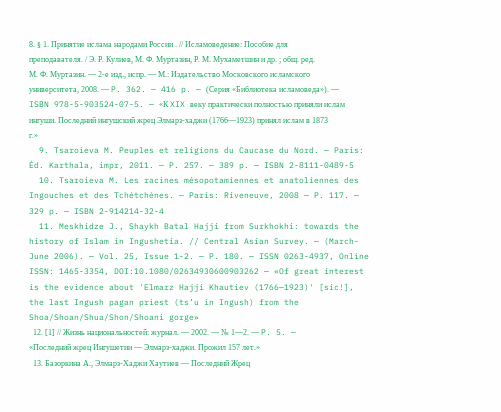8. § 1. Принятие ислама народами России . // Исламоведение: Пособие для преподавателя. / Э. Р. Кулиев, М. Ф. Муртазин, Р. М. Мухаметшин и др. ; общ. ред. М. Ф. Муртазин. — 2-е изд., испр. — М.: Издательство Московского исламского университета, 2008. — P. 362. — 416 p. — (Серия «Библиотека исламоведа»). — ISBN 978-5-903524-07-5. — «К XIX веку практически полностью приняли ислам ингуши. Последний ингушский жрец Элмарз-хаджи (1766—1923) принял ислам в 1873 г.»
  9. Tsaroieva M. Peuples et religions du Caucase du Nord. — Paris: Éd. Karthala, impr, 2011. — P. 257. — 389 p. — ISBN 2-8111-0489-5
  10. Tsaroieva M. Les racines mésopotamiennes et anatoliennes des Ingouches et des Tchétchènes. — Paris: Riveneuve, 2008 — P. 117. — 329 p. — ISBN 2-914214-32-4
  11. Meskhidze J., Shaykh Batal Hajji from Surkhokhi: towards the history of Islam in Ingushetia. // Central Asian Survey. — (March-June 2006). — Vol. 25, Issue 1-2. — P. 180. — ISSN 0263-4937, Online ISSN: 1465-3354, DOI:10.1080/02634930600903262 — «Of great interest is the evidence about 'Elmarz Hajji Khautiev (1766—1923)' [sic!], the last Ingush pagan priest (ts’u in Ingush) from the Shoa/Shoan/Shua/Shon/Shoani gorge»
  12. [1] // Жизнь национальностей: журнал. — 2002. — № 1—2. — P. 5. — «Последний жрец Ингушетии — Элмарз-хаджи. Прожил 157 лет.»
  13. Базоркина А., Элмарз-Хаджи Хаутиев — Последний Жрец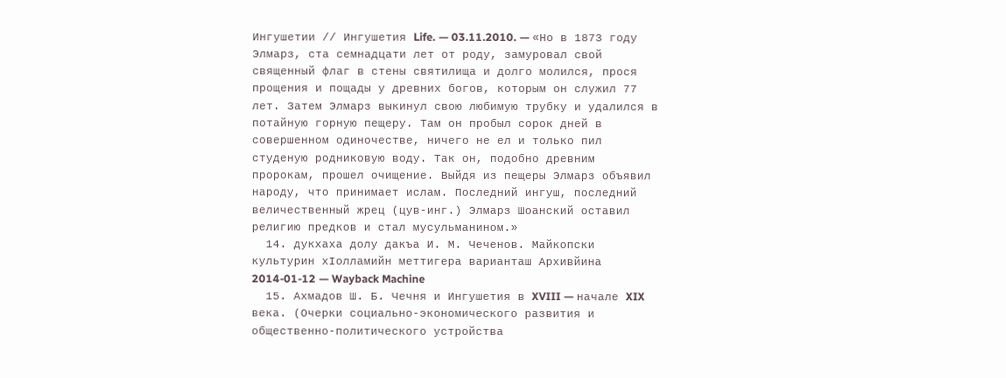Ингушетии // Ингушетия Life. — 03.11.2010. — «Но в 1873 году Элмарз, ста семнадцати лет от роду, замуровал свой священный флаг в стены святилища и долго молился, прося прощения и пощады у древних богов, которым он служил 77 лет. Затем Элмарз выкинул свою любимую трубку и удалился в потайную горную пещеру. Там он пробыл сорок дней в совершенном одиночестве, ничего не ел и только пил студеную родниковую воду. Так он, подобно древним пророкам, прошел очищение. Выйдя из пещеры Элмарз объявил народу, что принимает ислам. Последний ингуш, последний величественный жрец (цув-инг.) Элмарз Шоанский оставил религию предков и стал мусульманином.»
  14. дукхаха долу дакъа И. М. Чеченов. Майкопски культурин хӀолламийн меттигера варианташ Архивйина 2014-01-12 — Wayback Machine
  15. Ахмадов Ш. Б. Чечня и Ингушетия в XVIII — начале XIX века. (Очерки социально-экономического развития и общественно-политического устройства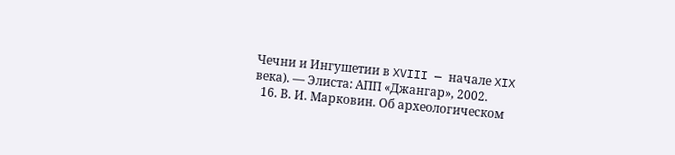Чечни и Ингушетии в XVIII — начале XIX века). — Элиста: АПП «Джангар», 2002.
  16. В. И. Марковин. Об археологическом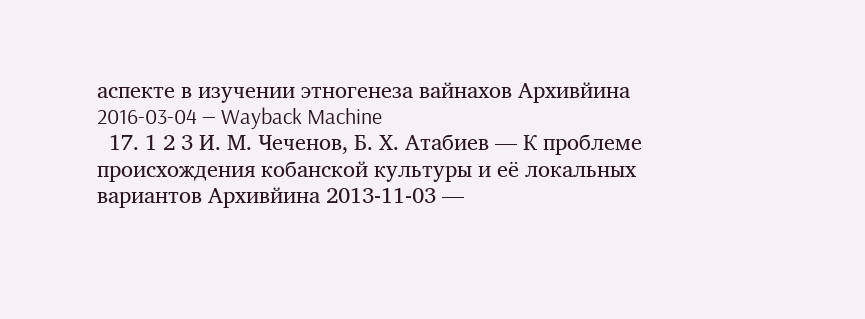аспекте в изучении этногенеза вайнахов Архивйина 2016-03-04 — Wayback Machine
  17. 1 2 3 И. М. Чеченов, Б. Х. Атабиев — К проблеме происхождения кобанской культуры и её локальных вариантов Архивйина 2013-11-03 —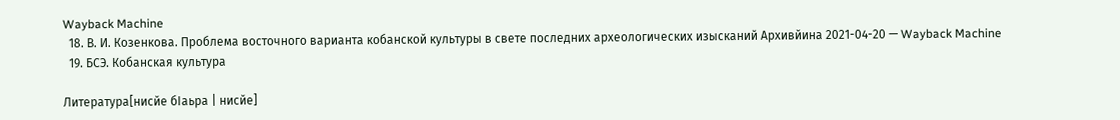Wayback Machine
  18. В. И. Козенкова. Проблема восточного варианта кобанской культуры в свете последних археологических изысканий Архивйина 2021-04-20 — Wayback Machine
  19. БСЭ. Кобанская культура

Литература[нисйе бӀаьра | нисйе]